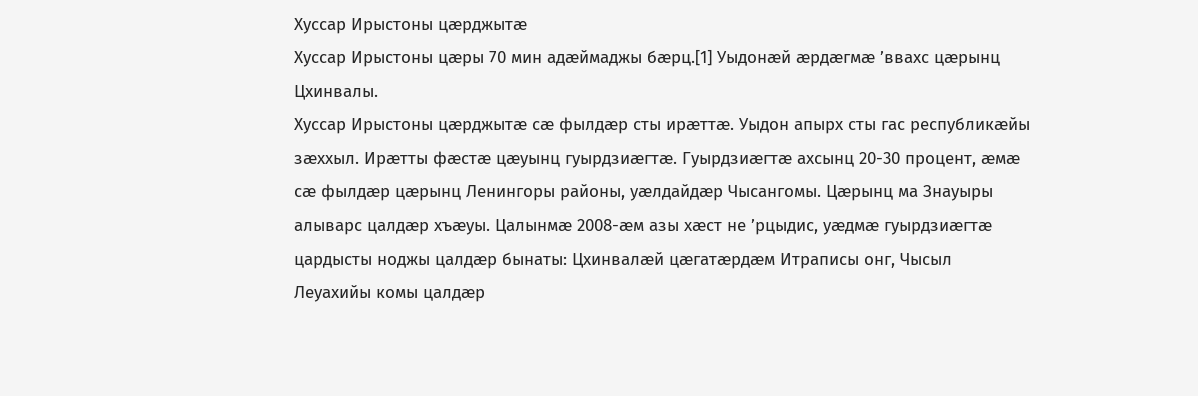Хуссар Ирыстоны цæрджытæ
Хуссар Ирыстоны цæры 70 мин адæймаджы бæрц.[1] Уыдонæй æрдæгмæ ’ввахс цæрынц Цхинвалы.
Хуссар Ирыстоны цæрджытæ сæ фылдæр сты ирæттæ. Уыдон апырх сты гас республикæйы зæххыл. Ирæтты фæстæ цæуынц гуырдзиæгтæ. Гуырдзиæгтæ ахсынц 20-30 процент, æмæ сæ фылдæр цæрынц Ленингоры районы, уæлдайдæр Чысангомы. Цæрынц ма Знауыры алыварс цалдæр хъæуы. Цалынмæ 2008-æм азы хæст не ’рцыдис, уæдмæ гуырдзиæгтæ цардысты ноджы цалдæр бынаты: Цхинвалæй цæгатæрдæм Итраписы онг, Чысыл Леуахийы комы цалдæр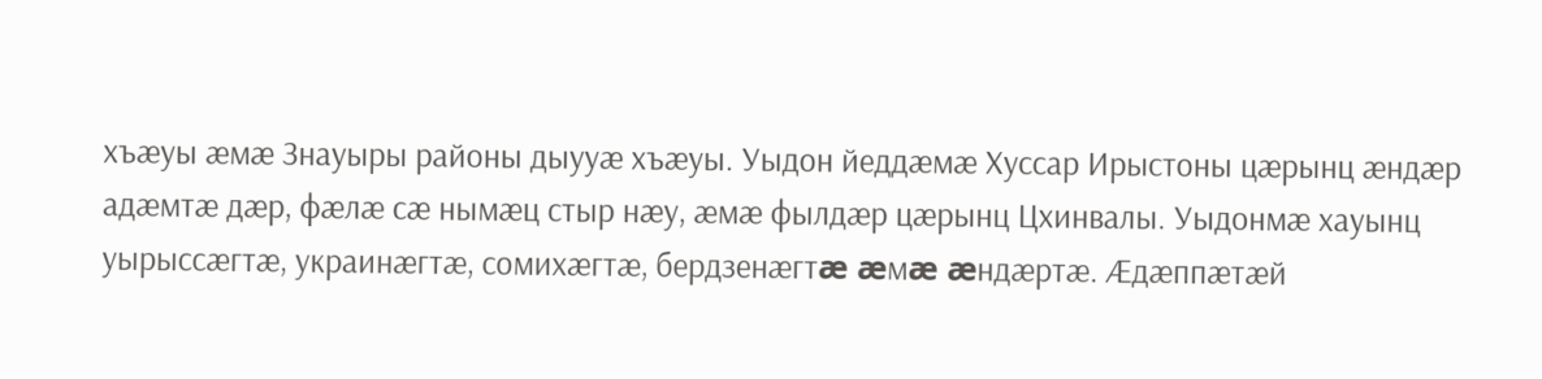хъæуы æмæ Знауыры районы дыууæ хъæуы. Уыдон йеддæмæ Хуссар Ирыстоны цæрынц æндæр адæмтæ дæр, фæлæ сæ нымæц стыр нæу, æмæ фылдæр цæрынц Цхинвалы. Уыдонмæ хауынц уырыссæгтæ, украинæгтæ, сомихæгтæ, бердзенæгтæ æмæ æндæртæ. Æдæппæтæй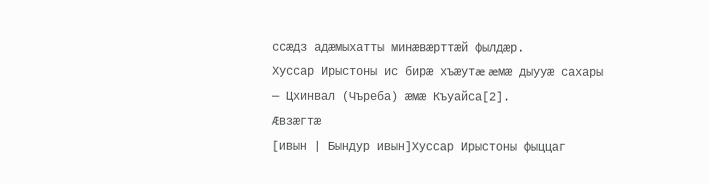ссæдз адæмыхатты минæвæрттæй фылдæр.
Хуссар Ирыстоны ис бирæ хъæутæ æмæ дыууæ сахары — Цхинвал (Чъреба) æмæ Къуайса[2].
Æвзæгтæ
[ивын | Бындур ивын]Хуссар Ирыстоны фыццаг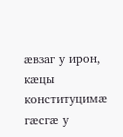æвзаг у ирон, кæцы конституцимæ гæсгæ у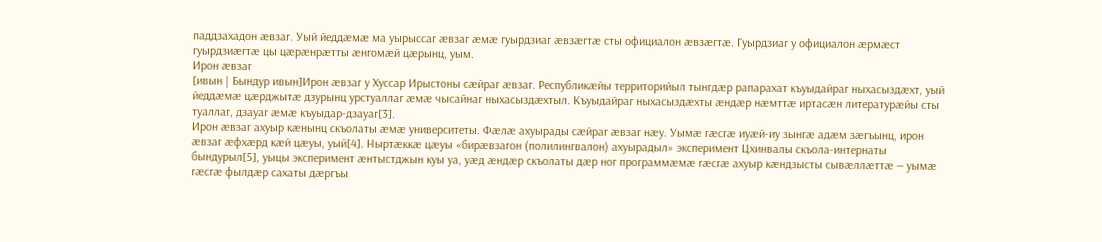паддзахадон æвзаг. Уый йеддæмæ ма уырыссаг æвзаг æмæ гуырдзиаг æвзæгтæ сты официалон æвзæгтæ. Гуырдзиаг у официалон æрмæст гуырдзиæгтæ цы цæрæнрæтты æнгомæй цæрынц, уым.
Ирон æвзаг
[ивын | Бындур ивын]Ирон æвзаг у Хуссар Ирыстоны сæйраг æвзаг. Республикæйы территорийыл тынгдæр рапарахат къуыдайраг ныхасыздæхт, уый йеддæмæ цæрджытæ дзурынц урстуаллаг æмæ чысайнаг ныхасыздæхтыл. Къуыдайраг ныхасыздæхты æндæр нæмттæ иртасæн литературæйы сты туаллаг, дзауаг æмæ къуыдар-дзауаг[3].
Ирон æвзаг ахуыр кæнынц скъолаты æмæ университеты. Фæлæ ахуырады сæйраг æвзаг нæу. Уымæ гæсгæ иуæй-иу зынгæ адæм зæгъынц, ирон æвзаг æфхæрд кæй цæуы, уый[4]. Ныртæккæ цæуы «бирæвзагон (полилингвалон) ахуырадыл» эксперимент Цхинвалы скъола-интернаты бындурыл[5], уыцы эксперимент æнтыстджын куы уа, уæд æндæр скъолаты дæр ног программæмæ гæсгæ ахуыр кæндзысты сывæллæттæ — уымæ гæсгæ фылдæр сахаты дæргъы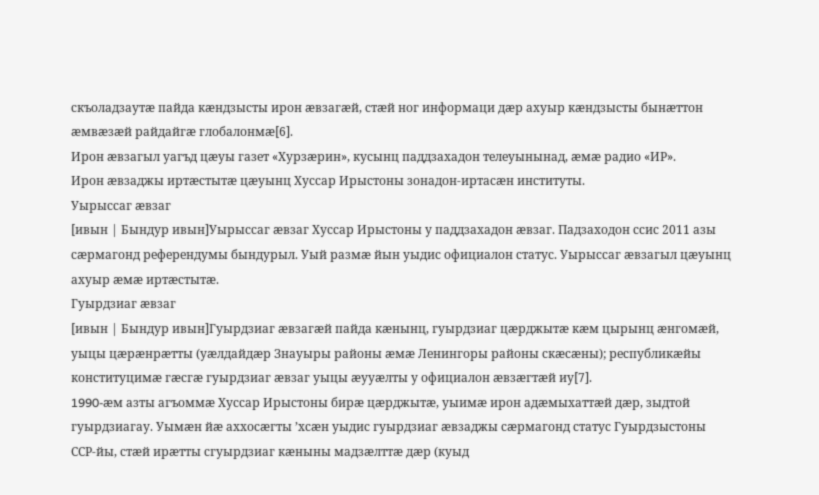скъоладзаутæ пайда кæндзысты ирон æвзагæй, стæй ног информаци дæр ахуыр кæндзысты бынæттон æмвæзæй райдайгæ глобалонмæ[6].
Ирон æвзагыл уагъд цæуы газет «Хурзæрин», кусынц паддзахадон телеуынынад, æмæ радио «ИР».
Ирон æвзаджы иртæстытæ цæуынц Хуссар Ирыстоны зонадон-иртасæн институты.
Уырыссаг æвзаг
[ивын | Бындур ивын]Уырыссаг æвзаг Хуссар Ирыстоны у паддзахадон æвзаг. Падзаходон ссис 2011 азы сæрмагонд референдумы бындурыл. Уый размæ йын уыдис официалон статус. Уырыссаг æвзагыл цæуынц ахуыр æмæ иртæстытæ.
Гуырдзиаг æвзаг
[ивын | Бындур ивын]Гуырдзиаг æвзагæй пайда кæнынц, гуырдзиаг цæрджытæ кæм цырынц æнгомæй, уыцы цæрæнрæтты (уæлдайдæр Знауыры районы æмæ Ленингоры районы скæсæны); республикæйы конституцимæ гæсгæ гуырдзиаг æвзаг уыцы æууæлты у официалон æвзæгтæй иу[7].
1990-æм азты агъоммæ Хуссар Ирыстоны бирæ цæрджытæ, уыимæ ирон адæмыхаттæй дæр, зыдтой гуырдзиагау. Уымæн йæ аххосæгты ’хсæн уыдис гуырдзиаг æвзаджы сæрмагонд статус Гуырдзыстоны ССР-йы, стæй ирæтты сгуырдзиаг кæныны мадзæлттæ дæр (куыд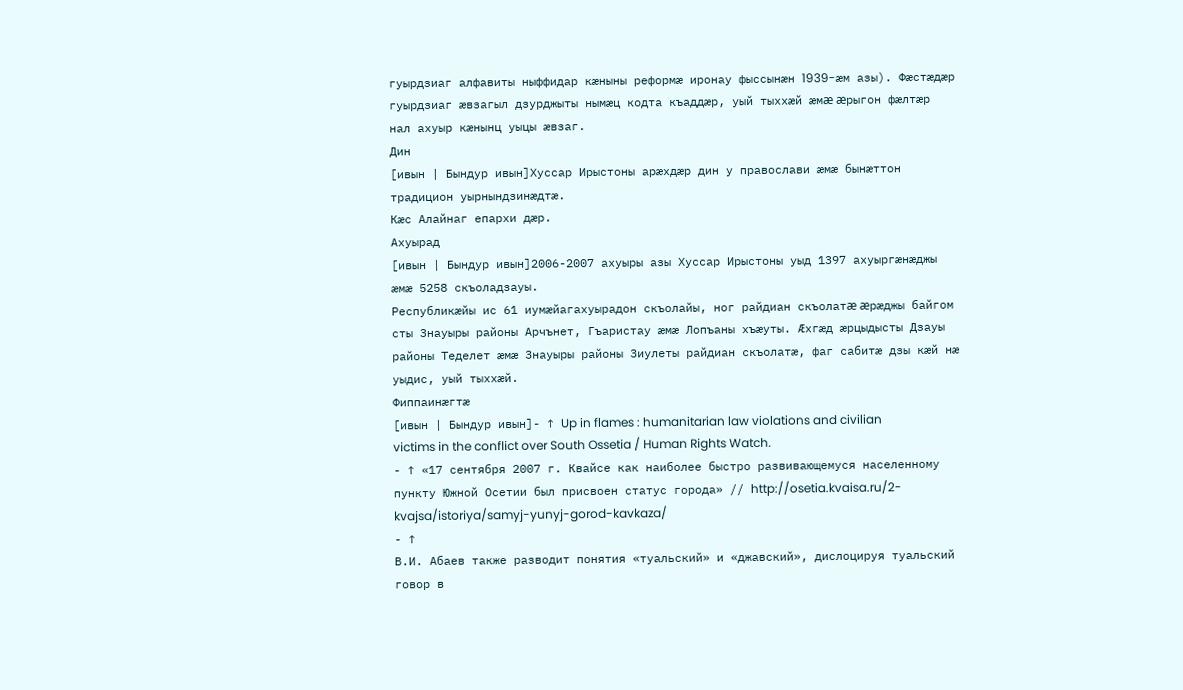гуырдзиаг алфавиты ныффидар кæныны реформæ иронау фыссынæн 1939-æм азы). Фæстæдæр гуырдзиаг æвзагыл дзурджыты нымæц кодта къаддæр, уый тыххæй æмæ æрыгон фæлтæр нал ахуыр кæнынц уыцы æвзаг.
Дин
[ивын | Бындур ивын]Хуссар Ирыстоны арæхдæр дин у православи æмæ бынæттон традицион уырнындзинæдтæ.
Кæс Алайнаг епархи дæр.
Ахуырад
[ивын | Бындур ивын]2006-2007 ахуыры азы Хуссар Ирыстоны уыд 1397 ахуыргæнæджы æмæ 5258 скъоладзауы.
Республикæйы ис 61 иумæйагахуырадон скъолайы, ног райдиан скъолатæ æрæджы байгом сты Знауыры районы Арчънет, Гъаристау æмæ Лопъаны хъæуты. Æхгæд æрцыдысты Дзауы районы Теделет æмæ Знауыры районы Зиулеты райдиан скъолатæ, фаг сабитæ дзы кæй нæ уыдис, уый тыххæй.
Фиппаинæгтæ
[ивын | Бындур ивын]- ↑ Up in flames : humanitarian law violations and civilian victims in the conflict over South Ossetia / Human Rights Watch.
- ↑ «17 сентября 2007 г. Квайсе как наиболее быстро развивающемуся населенному пункту Южной Осетии был присвоен статус города» // http://osetia.kvaisa.ru/2-kvajsa/istoriya/samyj-yunyj-gorod-kavkaza/
- ↑
В.И. Абаев также разводит понятия «туальский» и «джавский», дислоцируя туальский говор в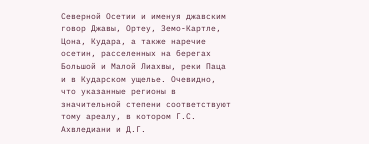Северной Осетии и именуя джавским говор Джавы, Ортеу, Земо-Картле, Цона, Кудара, а также наречие осетин, расселенных на берегах Большой и Малой Лиахвы, реки Паца и в Кударском ущелье. Очевидно, что указанные регионы в значительной степени соответствуют тому ареалу, в котором Г.С. Ахвледиани и Д.Г.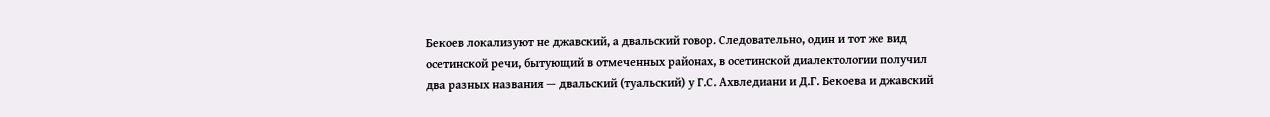Бекоев локализуют не джавский, а двальский говор. Следовательно, один и тот же вид осетинской речи, бытующий в отмеченных районах, в осетинской диалектологии получил два разных названия — двальский (туальский) у Г.С. Ахвледиани и Д.Г. Бекоева и джавский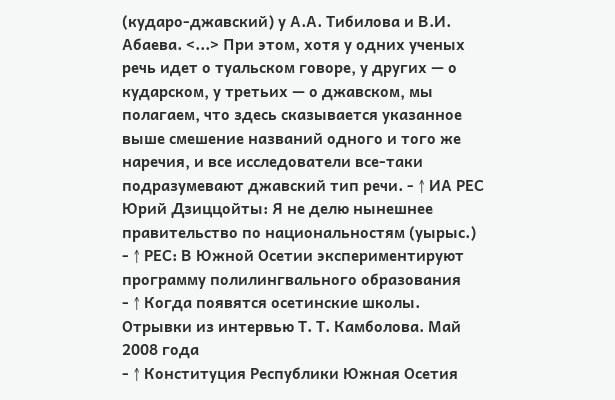(кударо-джавский) у А.А. Тибилова и В.И. Абаева. <...> При этом, хотя у одних ученых речь идет о туальском говоре, у других — о кударском, у третьих — о джавском, мы полагаем, что здесь сказывается указанное выше смешение названий одного и того же наречия, и все исследователи все-таки подразумевают джавский тип речи. - ↑ ИА РЕС Юрий Дзиццойты: Я не делю нынешнее правительство по национальностям (уырыс.)
- ↑ РЕС: В Южной Осетии экспериментируют программу полилингвального образования
- ↑ Когда появятся осетинские школы. Отрывки из интервью Т. Т. Камболова. Май 2008 года
- ↑ Конституция Республики Южная Осетия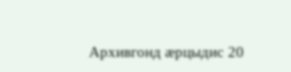Архивгонд æрцыдис 20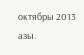октябры 2013 азы.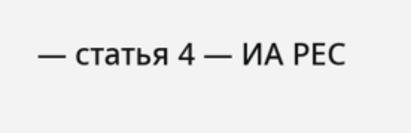— статья 4 — ИА РЕС